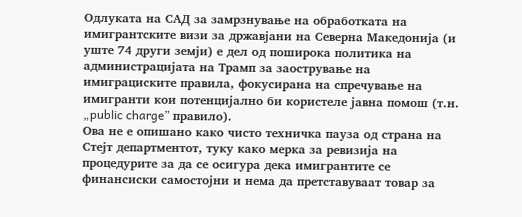Одлуката на САД за замрзнување на обработката на имигрантските визи за државјани на Северна Македонија (и уште 74 други земји) е дел од поширока политика на администрацијата на Трамп за заострување на имиграциските правила, фокусирана на спречување на имигранти кои потенцијално би користеле јавна помош (т.н. „public charge” правило).
Ова не е опишано како чисто техничка пауза од страна на Стејт департментот, туку како мерка за ревизија на процедурите за да се осигура дека имигрантите се финансиски самостојни и нема да претставуваат товар за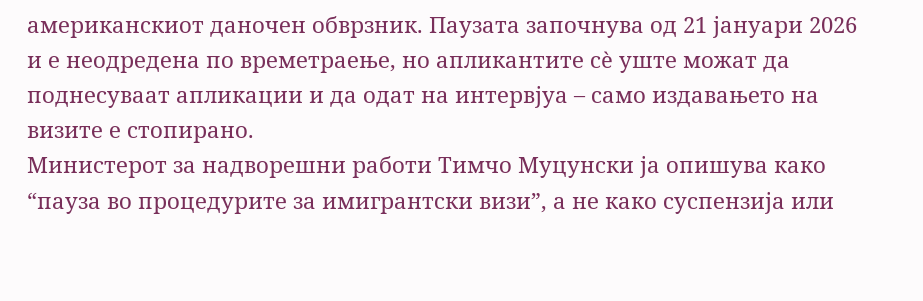американскиот даночен обврзник. Паузата започнува од 21 јануари 2026 и е неодредена по времетраење, но апликантите сè уште можат да поднесуваат апликации и да одат на интервјуа – само издавањето на визите е стопирано.
Министерот за надворешни работи Тимчо Муцунски ја опишува како “пауза во процедурите за имигрантски визи”, а не како суспензија или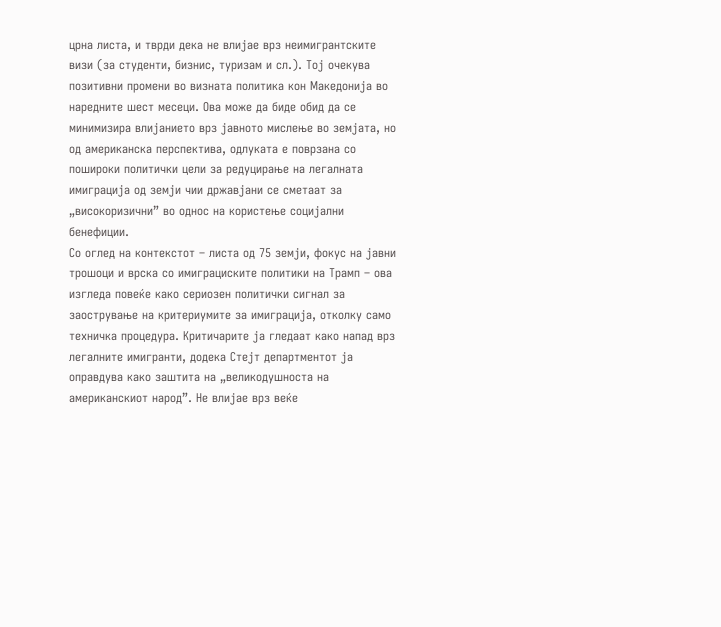црна листа, и тврди дека не влијае врз неимигрантските визи (за студенти, бизнис, туризам и сл.). Тој очекува позитивни промени во визната политика кон Македонија во наредните шест месеци. Ова може да биде обид да се минимизира влијанието врз јавното мислење во земјата, но од американска перспектива, одлуката е поврзана со пошироки политички цели за редуцирање на легалната имиграција од земји чии државјани се сметаат за „високоризични” во однос на користење социјални бенефиции.
Со оглед на контекстот – листа од 75 земји, фокус на јавни трошоци и врска со имиграциските политики на Трамп – ова изгледа повеќе како сериозен политички сигнал за заострување на критериумите за имиграција, отколку само техничка процедура. Критичарите ја гледаат како напад врз легалните имигранти, додека Стејт департментот ја оправдува како заштита на „великодушноста на американскиот народ”. Не влијае врз веќе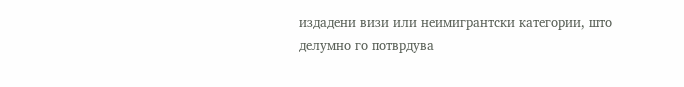издадени визи или неимигрантски категории, што делумно го потврдува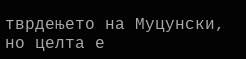тврдењето на Муцунски, но целта е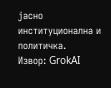јасно институционална и политичка.
Извор: GrokAI